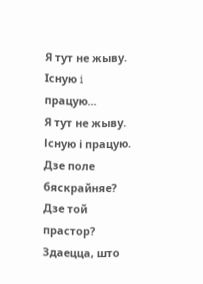Я тут не жыву. Iсную i працую...
Я тут не жыву. Існую і працую.
Дзе поле бяскрайняе? Дзе той прастор?
Здаецца, што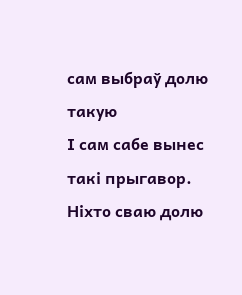сам выбраў долю такую
І сам сабе вынес такі прыгавор.
Ніхто сваю долю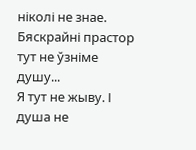ніколі не знае.
Бяскрайні прастор тут не ўзніме душу...
Я тут не жыву. І душа не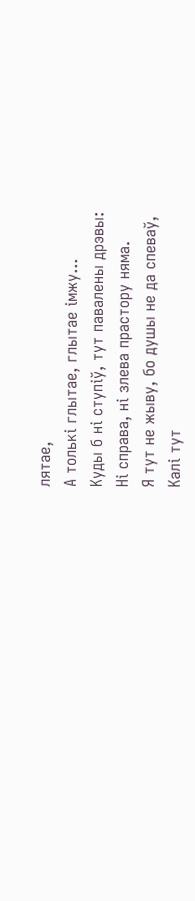лятае,
А толькі глытае, глытае імжу...
Куды б ні ступіў, тут павалены дрэвы:
Ні справа, ні злева прастору няма.
Я тут не жыву, бо душы не да спеваў,
Калі тут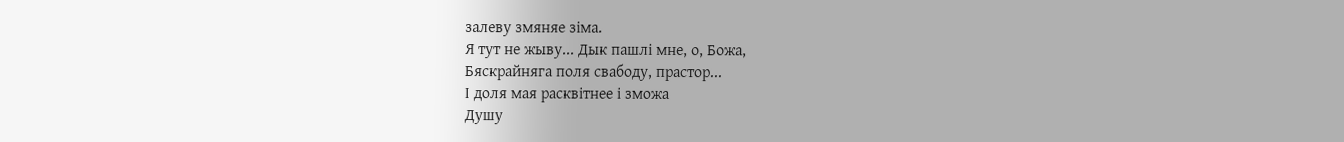залеву змяняе зіма.
Я тут не жыву... Дык пашлі мне, о, Божа,
Бяскрайняга поля свабоду, прастор...
І доля мая расквітнее і зможа
Душу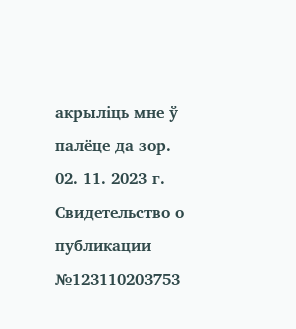акрыліць мне ў палёце да зор.
02. 11. 2023 г.
Свидетельство о публикации №123110203753